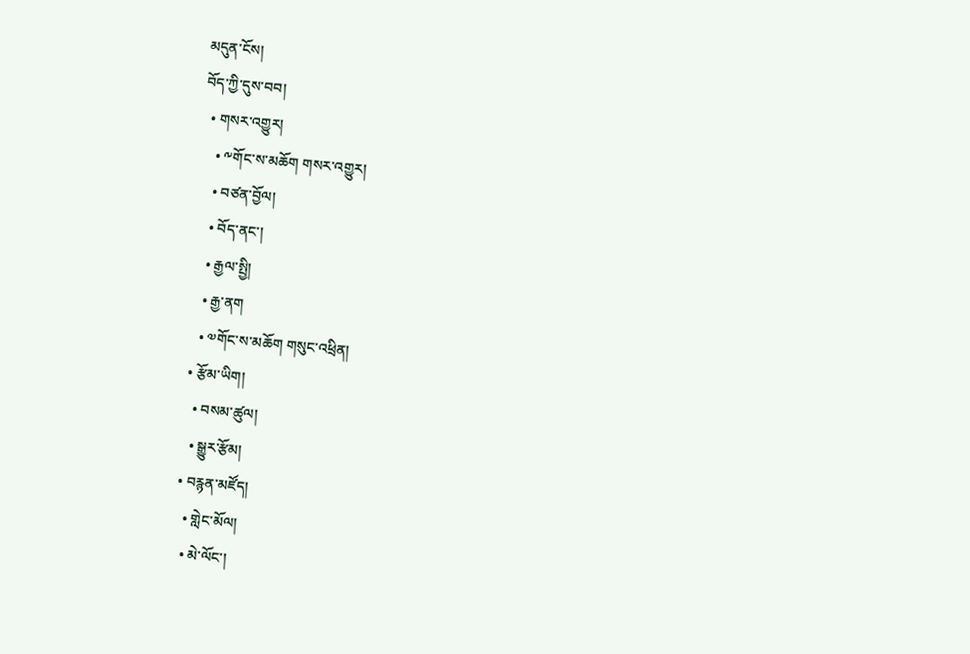མདུན་ངོས།
བོད་ཀྱི་དུས་བབ།
  • གསར་འགྱུར།
    • ༸གོང་ས་མཆོག གསར་འགྱུར།
    • བཙན་བྱོལ།
    • བོད་ནང་།
    • རྒྱལ་སྤྱི།
    • རྒྱ་ནག
    • ༧གོང་ས་མཆོག གསུང་འཕྲིན།
  • རྩོམ་ཡིག།
    • བསམ་ཚུལ།
    • སྒྱུར་རྩོམ།
  • བརྙན་མཛོད།
    • གླེང་མོལ།
    • མེ་ལོང་།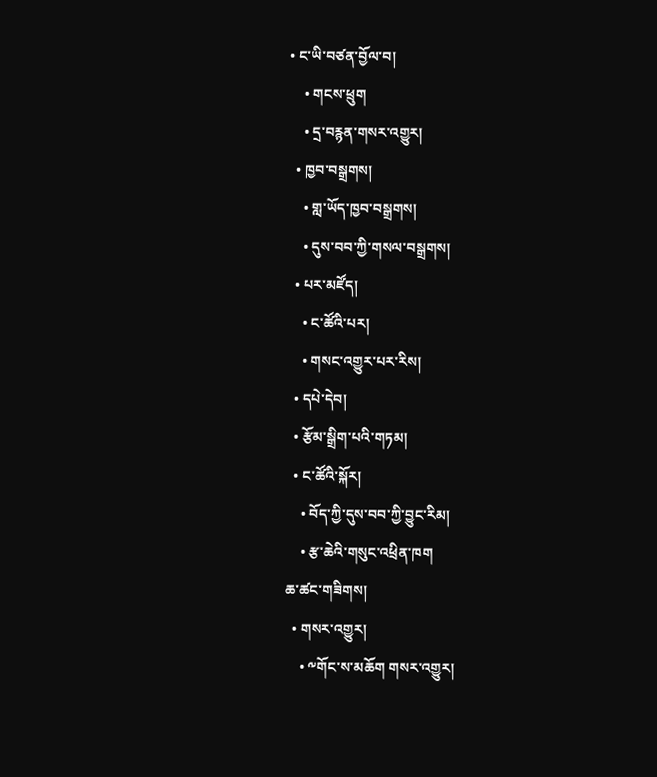• ང་ཡི་བཙན་བྱོལ་བ།
    • གངས་ཕྲུག
    • དྲ་བརྙན་གསར་འགྱུར།
  • ཁྱབ་བསྒྲགས།
    • གླ་ཡོད་ཁྱབ་བསྒྲགས།
    • དུས་བབ་ཀྱི་གསལ་བསྒྲགས།
  • པར་མཛོད།
    • ང་ཚོའི་པར།
    • གསང་འགྱུར་པར་རིས།
  • དཔེ་དེབ།
  • རྩོམ་སྒྲིག་པའི་གཏམ།
  • ང་ཚོའི་སྐོར།
    • བོད་ཀྱི་དུས་བབ་ཀྱི་བྱུང་རིམ།
    • རྩ་ཆེའི་གསུང་འཕྲིན་ཁག
ཆ་ཚང་གཟིགས།
  • གསར་འགྱུར།
    • ༸གོང་ས་མཆོག གསར་འགྱུར།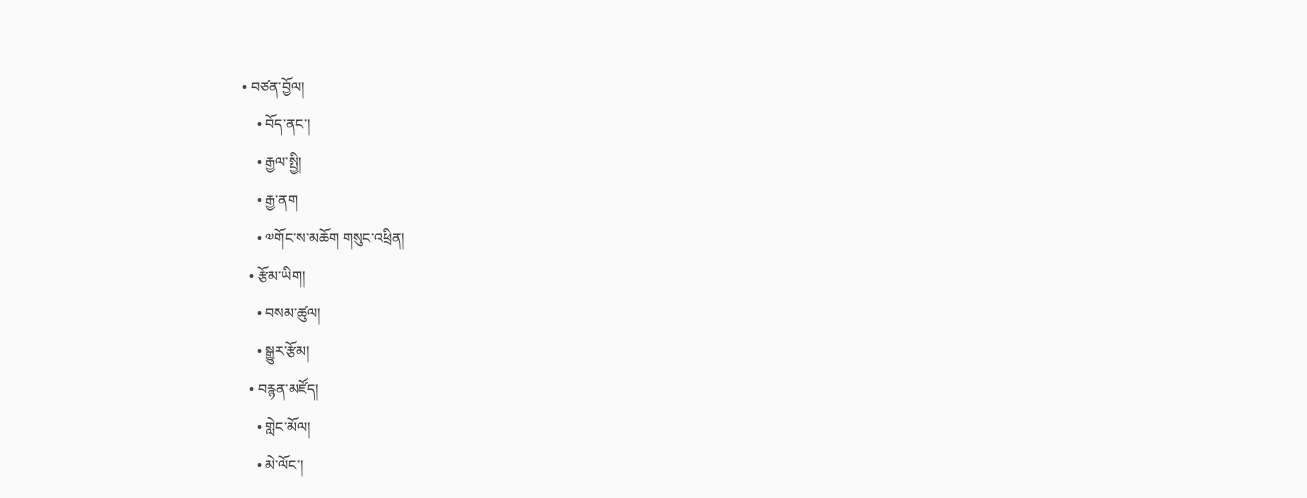• བཙན་བྱོལ།
    • བོད་ནང་།
    • རྒྱལ་སྤྱི།
    • རྒྱ་ནག
    • ༧གོང་ས་མཆོག གསུང་འཕྲིན།
  • རྩོམ་ཡིག།
    • བསམ་ཚུལ།
    • སྒྱུར་རྩོམ།
  • བརྙན་མཛོད།
    • གླེང་མོལ།
    • མེ་ལོང་།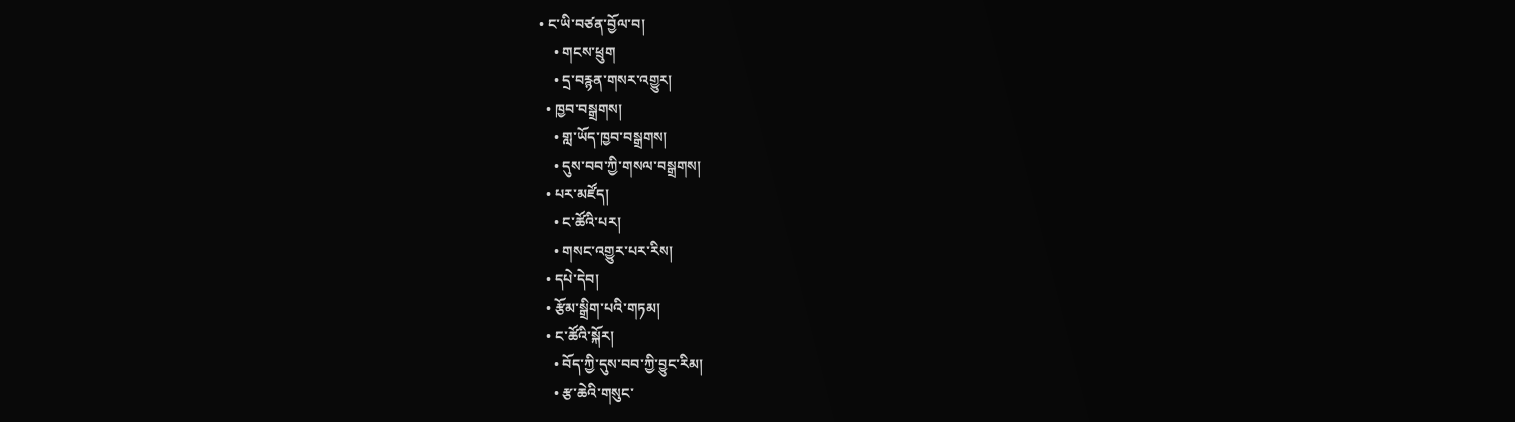• ང་ཡི་བཙན་བྱོལ་བ།
    • གངས་ཕྲུག
    • དྲ་བརྙན་གསར་འགྱུར།
  • ཁྱབ་བསྒྲགས།
    • གླ་ཡོད་ཁྱབ་བསྒྲགས།
    • དུས་བབ་ཀྱི་གསལ་བསྒྲགས།
  • པར་མཛོད།
    • ང་ཚོའི་པར།
    • གསང་འགྱུར་པར་རིས།
  • དཔེ་དེབ།
  • རྩོམ་སྒྲིག་པའི་གཏམ།
  • ང་ཚོའི་སྐོར།
    • བོད་ཀྱི་དུས་བབ་ཀྱི་བྱུང་རིམ།
    • རྩ་ཆེའི་གསུང་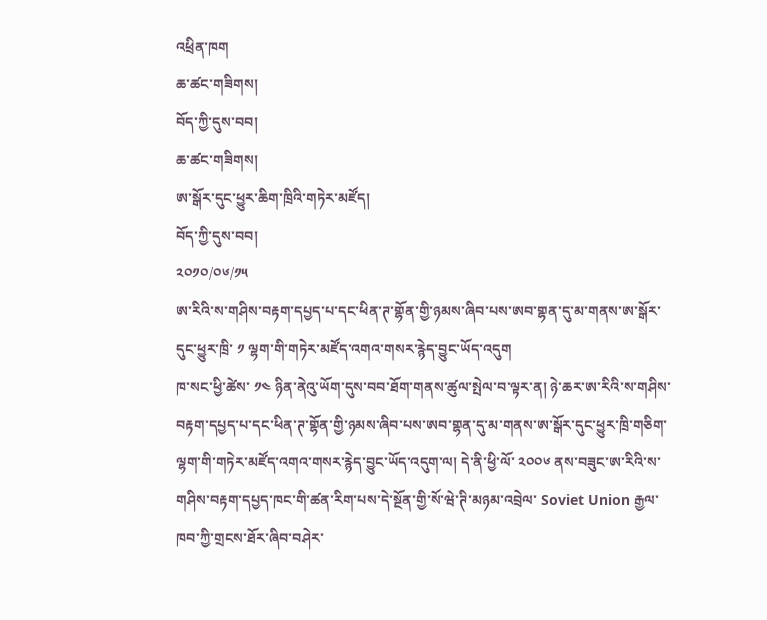འཕྲིན་ཁག
ཆ་ཚང་གཟིགས།
བོད་ཀྱི་དུས་བབ།
ཆ་ཚང་གཟིགས།
ཨ་སྒོར་དུང་ཕྱུར་ཆིག་ཁྲིའི་གཏེར་མཛོད།
བོད་ཀྱི་དུས་བབ།
༢༠༡༠/༠༦/༡༥
ཨ་རིའི་ས་གཤིས་བརྟག་དཔྱད་པ་དང་ཕིན་ཊ་གྷོན་གྱི་ཉམས་ཞིབ་པས་ཨབ་གྷན་དུ་མ་གནས་ཨ་སྒོར་དུང་ཕྱུར་ཁྲི་ ༡ ལྷག་གི་གཏེར་མཛོད་འགའ་གསར་རྙེད་བྱུང་ཡོད་འདུག
ཁ་སང་ཕྱི་ཚེས་ ༡༤ ཉིན་ནེའུ་ཡོག་དུས་བབ་ཐོག་གནས་ཚུལ་སྤེལ་བ་ལྟར་ན། ཉེ་ཆར་ཨ་རིའི་ས་གཤིས་བརྟག་དཔྱད་པ་དང་ཕིན་ཊ་གྷོན་གྱི་ཉམས་ཞིབ་པས་ཨབ་གྷན་དུ་མ་གནས་ཨ་སྒོར་དུང་ཕྱུར་ཁྲི་གཅིག་ལྷག་གི་གཏེར་མཛོད་འགའ་གསར་རྙེད་བྱུང་ཡོད་འདུག་ལ། དེ་ནི་ཕྱི་ལོ་ ༢༠༠༦ ནས་བཟུང་ཨ་རིའི་ས་གཤིས་བརྟག་དཔྱད་ཁང་གི་ཚན་རིག་པས་དེ་སྔོན་གྱི་སོ་ཝེ་ཊི་མཉམ་འབྲེལ་ Soviet Union རྒྱལ་ཁབ་ཀྱི་གྲངས་ཐོར་ཞིབ་བཤེར་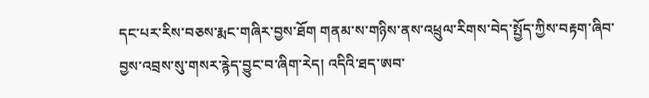དང་པར་རིས་བཅས་རྨང་གཞིར་བྱས་ཐོག གནམ་ས་གཉིས་ནས་འཕྲུལ་རིགས་བེད་སྤྱོད་ཀྱིས་བརྟག་ཞིབ་བྱས་འབྲས་སུ་གསར་རྙེད་བྱུང་བ་ཞིག་རེད། འདིའི་ཐད་ཨབ་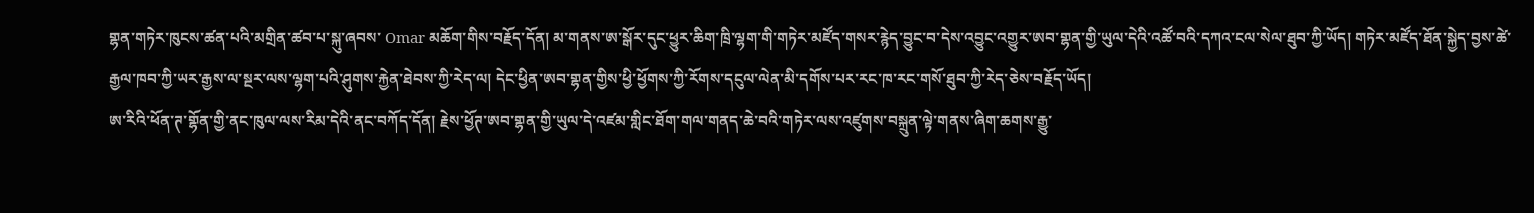གྷན་གཏེར་ཁུངས་ཚན་པའི་མགྲིན་ཚབ་པ་སྐུ་ཞབས་ Omar མཆོག་གིས་བརྗོད་དོན། མ་གནས་ཨ་སྒོར་དུང་ཕྱུར་ཆིག་ཁྲི་ལྷག་གི་གཏེར་མཛོད་གསར་རྙེད་བྱུང་བ་དེས་འབྱུང་འགྱུར་ཨབ་གྷན་གྱི་ཡུལ་དེའི་འཚོ་བའི་དཀའ་ངལ་སེལ་ཐུབ་ཀྱི་ཡོད། གཏེར་མཛོད་ཐོན་སྐྱེད་བྱས་ཚེ་རྒྱལ་ཁབ་ཀྱི་ཡར་རྒྱས་ལ་སྔར་ལས་ལྷག་པའི་ཤུགས་རྐྱེན་ཐེབས་ཀྱི་རེད་ལ། དེང་ཕྱིན་ཨབ་གྷན་གྱིས་ཕྱི་ཕྱོགས་ཀྱི་རོགས་དངུལ་ལེན་མི་དགོས་པར་རང་ཁ་རང་གསོ་ཐུབ་ཀྱི་རེད་ཅེས་བརྗོད་ཡོད།
ཨ་རིའི་ཕོན་ཊ་གྷོན་གྱི་ནང་ཁུལ་ལས་རིམ་དེའི་ནང་བཀོད་དོན། རྗེས་ཕྱོཊ་ཨབ་གྷན་གྱི་ཡུལ་དེ་འཛམ་གླིང་ཐོག་གལ་གནད་ཆེ་བའི་གཏེར་ལས་འཛུགས་བསྐྲུན་ལྟེ་གནས་ཞིག་ཆགས་རྒྱུ་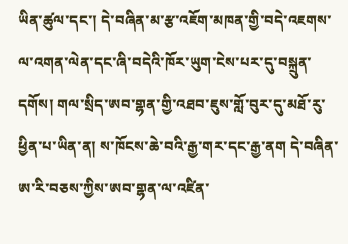ཡིན་ཚུལ་དང་། དེ་བཞིན་མ་རྩ་འཇོག་མཁན་གྱི་བདེ་འཇགས་ལ་འགན་ལེན་དང་ཞི་བདེའི་ཁོར་ཡུག་ངེས་པར་དུ་བསྐྲུན་དགོས། གལ་སྲིད་ཨབ་གྷན་གྱི་འཐབ་ཇུས་གློ་བུར་དུ་མཐོ་རུ་ཕྱིན་པ་ཡིན་ན། ས་ཁོངས་ཆེ་བའི་རྒྱ་གར་དང་རྒྱ་ནག དེ་བཞིན་ཨ་རི་བཅས་ཀྱིས་ཨབ་གྷན་ལ་འཛིན་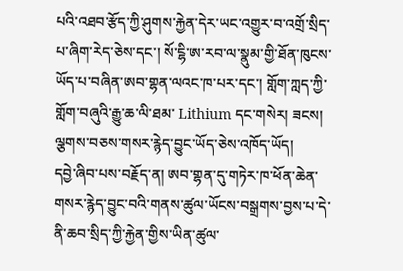པའི་འཐབ་རྩོད་ཀྱི་ཤུགས་རྐྱེན་དེར་ཡང་འགྱུར་བ་འགྲོ་སྲིད་པ་ཞིག་རེད་ཅེས་དང་། སོ་ངྷི་ཨ་རབ་ལ་སྣུམ་གྱི་ཐོན་ཁུངས་ཡོད་པ་བཞིན་ཨབ་གྷན་ལའང་ཁ་པར་དང་། གློག་ཀླད་ཀྱི་གློག་བཞུའི་རྒྱུ་ཆ་ལི་ཐམ་ Lithium དང་གསེར། ཟངས། ལྕགས་བཅས་གསར་རྙེད་བྱུང་ཡོད་ཅེས་འཁོད་ཡོད།
དབྱེ་ཞིབ་པས་བརྗོད་ན། ཨབ་གྷན་དུ་གཏེར་ཁ་ཕོན་ཆེན་གསར་རྙེད་བྱུང་བའི་གནས་ཚུལ་ཡོངས་བསྒྲགས་བྱས་པ་དེ་ནི་ཆབ་སྲིད་ཀྱི་རྐྱེན་གྱིས་ཡིན་ཚུལ་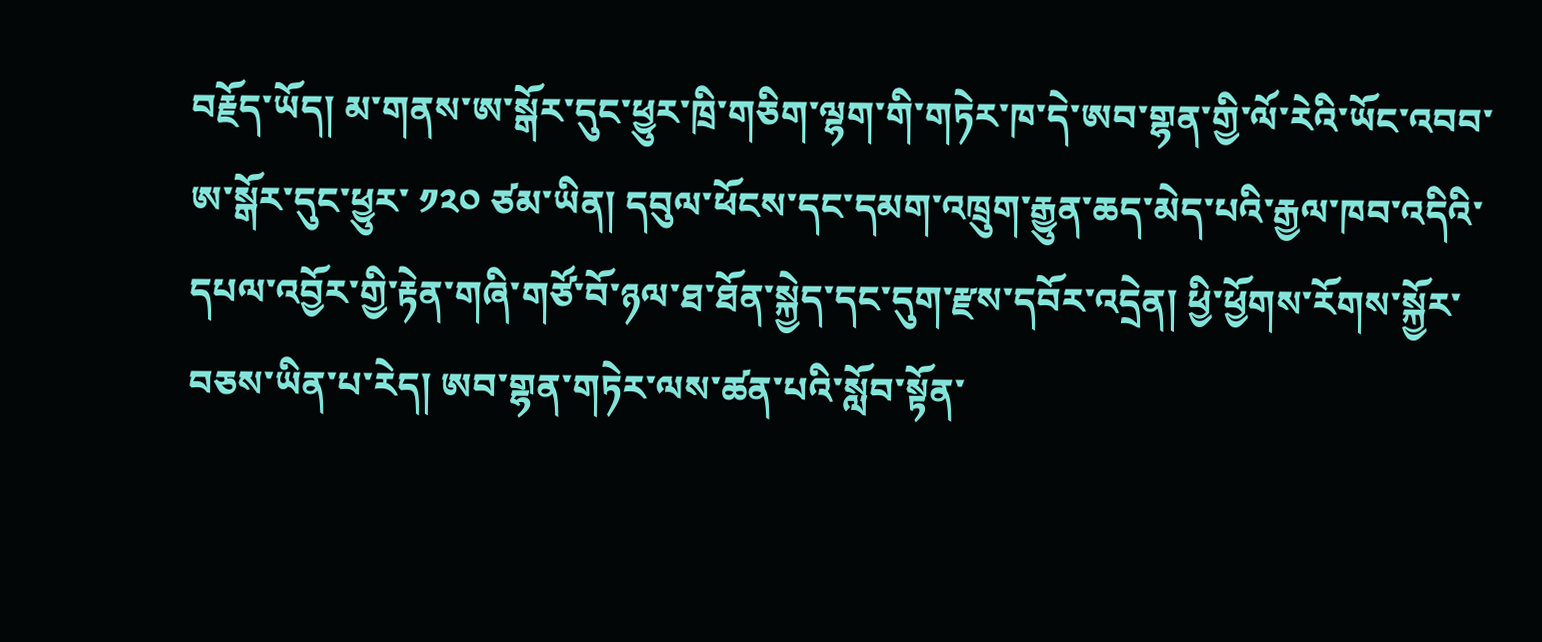བརྗོད་ཡོད། མ་གནས་ཨ་སྒོར་དུང་ཕྱུར་ཁྲི་གཅིག་ལྷག་གི་གཏེར་ཁ་དེ་ཨབ་གྷན་གྱི་ལོ་རེའི་ཡོང་འབབ་ཨ་སྒོར་དུང་ཕྱུར་ ༡༢༠ ཙམ་ཡིན། དབུལ་ཕོངས་དང་དམག་འཁྲུག་རྒྱུན་ཆད་མེད་པའི་རྒྱལ་ཁབ་འདིའི་དཔལ་འབྱོར་གྱི་རྟེན་གཞི་གཙོ་བོ་ཉལ་ཐ་ཐོན་སྐྱེད་དང་དུག་རྫས་དབོར་འདྲེན། ཕྱི་ཕྱོགས་རོགས་སྐྱོར་བཅས་ཡིན་པ་རེད། ཨབ་གྷན་གཏེར་ལས་ཚན་པའི་སློབ་སྟོན་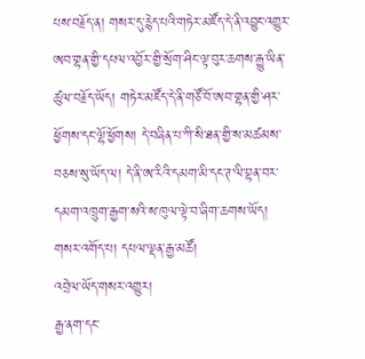པས་བརྗོད་ན། གསར་དུ་རྙེད་པའི་གཏེར་མཛོད་དེ་ནི་འབྱུང་འགྱུར་ཨབ་གྷན་གྱི་དཔལ་འབྱོར་གྱི་སྲོག་ཤིང་ལྟ་བུར་ཆགས་རྒྱུ་ཡིན་ཚུལ་བརྗོད་ཡོད། གཏེར་མཛོད་དེ་ནི་གཙོ་བོ་ཨབ་གྷན་གྱི་ཤར་ཕྱོགས་དང་ལྷོ་ཕྱོགས། དེ་བཞིན་པ་ཀི་སི་ཐན་གྱི་ས་མཚམས་བཅས་སུ་ཡོད་ལ། དེ་ནི་ཨ་རིའི་དམག་མི་དང་ཊ་ལི་བྷན་བར་དམག་འཁྲུག་རྒྱག་སའི་ས་ཁུལ་ལྟེ་བ་ཞིག་ཆགས་ཡོད།
གསར་འགོད་པ། དཔལ་ལྡན་རྒྱ་མཚོ།
འབྲེལ་ཡོད་གསར་འགྱུར།
རྒྱ་ནག་དང་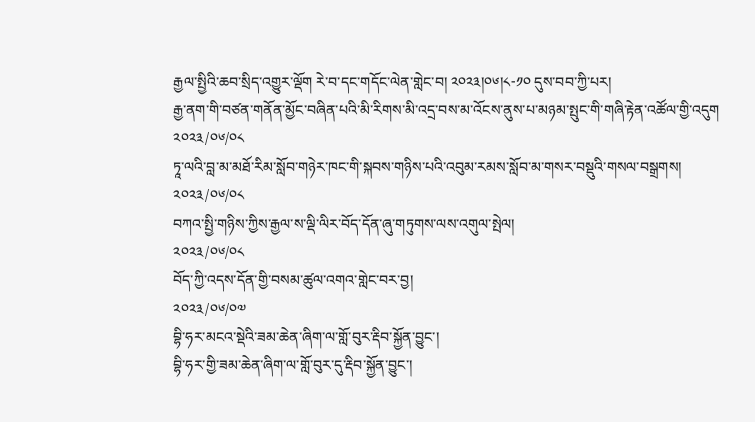རྒྱལ་སྤྱིའི་ཆབ་སྲིད་འགྱུར་ལྡོག རེ་བ་དང་གདོང་ལེན་གླེང་བ། ༢༠༢༣།༠༦།༨-༡༠ དུས་བབ་ཀྱི་པར།
རྒྱ་ནག་གི་བཙན་གནོན་མྱོང་བཞིན་པའི་མི་རིགས་མི་འདྲ་བས་མ་འོངས་ནུས་པ་མཉམ་སྤུང་གི་གཞི་རྟེན་འཚོལ་གྱི་འདུག
༢༠༢༣/༠༦/༠༨
ཏཱ་ལའི་བླ་མ་མཐོ་རིམ་སློབ་གཉེར་ཁང་གི་སྐབས་གཉིས་པའི་འབུམ་རམས་སློབ་མ་གསར་བསྡུའི་གསལ་བསྒྲགས།
༢༠༢༣/༠༦/༠༨
བཀའ་སྤྱི་གཉིས་ཀྱིས་རྒྱལ་ས་ལྡི་ལིར་བོད་དོན་ཞུ་གཏུགས་ལས་འགུལ་སྤེལ།
༢༠༢༣/༠༦/༠༨
བོད་ཀྱི་འདས་དོན་གྱི་བསམ་ཚུལ་འགའ་གླེང་བར་བྱ།
༢༠༢༣/༠༦/༠༧
བྷི་ཧར་མངའ་སྡེའི་ཟམ་ཆེན་ཞིག་ལ་གློ་བུར་རྡིབ་སྐྱོན་བྱུང་།
བྷི་ཧར་གྱི་ཟམ་ཆེན་ཞིག་ལ་གློ་བུར་དུ་རྡིབ་སྐྱོན་བྱུང་།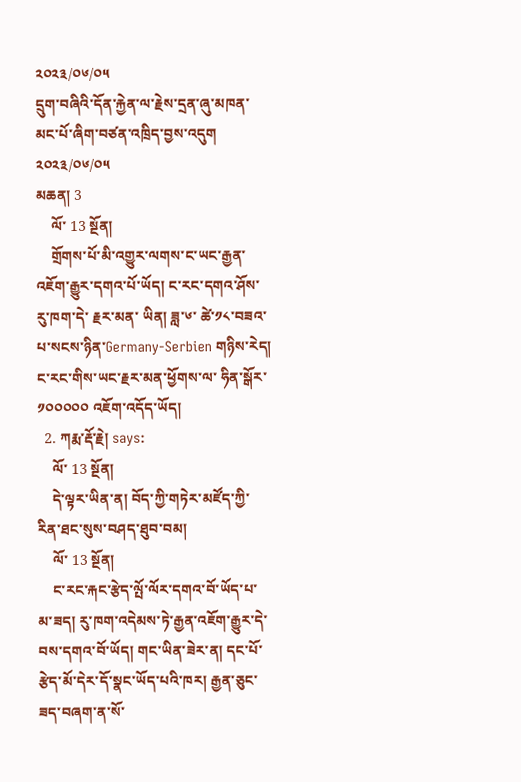༢༠༢༣/༠༦/༠༥
དྲུག་བཞིའི་དོན་རྐྱེན་ལ་རྗེས་དྲན་ཞུ་མཁན་མང་པོ་ཞིག་བཙན་འཁྲིད་བྱས་འདུག
༢༠༢༣/༠༦/༠༥
མཆན། 3
    ལོ་ 13 སྔོན།
    གྲོགས་པོ་མི་འགྱུར་ལགས་ང་ཡང་རྒྱན་འཇོག་རྒྱུར་དགའ་པོ་ཡོད། ང་རང་དགའ་ཤོས་རུ་ཁག་དེ་ རྗར་མན་ ཡིན། ཟླ་༦་ ཚེ་༡༨་བཟའ་པ་སངས་ཉིན་Germany-Serbien གཉིས་རེད། ང་རང་གིས་ཡང་རྗར་མན་ཕྱོགས་ལ་ ཧིན་སྒོར་ ༡༠༠༠༠༠ འཇོག་འདོད་ཡོད།
  2. ཀརྨ་རྡོ་རྗེ། says:
    ལོ་ 13 སྔོན།
    དེ་ལྟར་ཡིན་ན། བོད་ཀྱི་གཏེར་མཛོད་ཀྱི་རིན་ཐང་སུས་བཤད་ཐུབ་བམ།
    ལོ་ 13 སྔོན།
    ང་རང་རྐང་རྩེད་ལྤོ་ལོར་དགའ་བོ་ཡོད་པ་མ་ཟད། རུ་ཁག་འདེམས་ཏེ་རྒྱན་འཇོག་རྒྱུར་དེ་བས་དགའ་བོ་ཡོད། གང་ཡིན་ཟེར་ན། དང་པོ་རྩེད་མོ་དེར་དོ་སྣང་ཡོད་པའི་ཁར། རྒྱན་ཅུང་ཟད་བཞག་ན་སོ་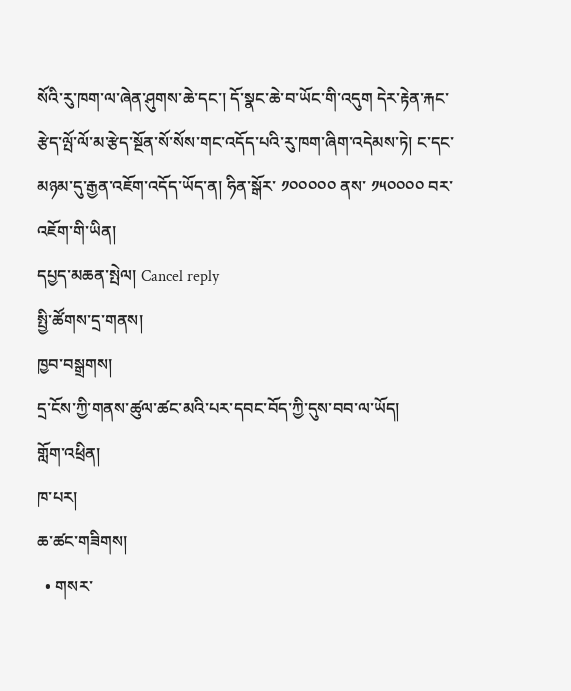སོའི་རུ་ཁག་ལ་ཞེན་ཤུགས་ཆེ་དང་། དོ་སྣང་ཆེ་བ་ཡོང་གི་འདུག དེར་རྟེན་རྐང་རྩེད་ལྤོ་ལོ་མ་རྩེད་སྔོན་སོ་སོས་གང་འདོད་པའི་རུ་ཁག་ཞིག་འདེམས་ཏེ། ང་དང་མཉམ་དུ་རྒྱན་འཇོག་འདོད་ཡོད་ན། ཧིན་སྒོར་ ༡༠༠༠༠༠ ནས་ ༡༥༠༠༠༠ བར་འཇོག་གི་ཡིན།
དཔྱད་མཆན་སྤེལ། Cancel reply
སྤྱི་ཚོགས་དྲ་གནས།
ཁྱབ་བསྒྲགས།
དྲ་ངོས་ཀྱི་གནས་ཚུལ་ཚང་མའི་པར་དབང་བོད་ཀྱི་དུས་བབ་ལ་ཡོད།
གློག་འཕྲིན།
ཁ་པར།
ཆ་ཚང་གཟིགས།
  • གསར་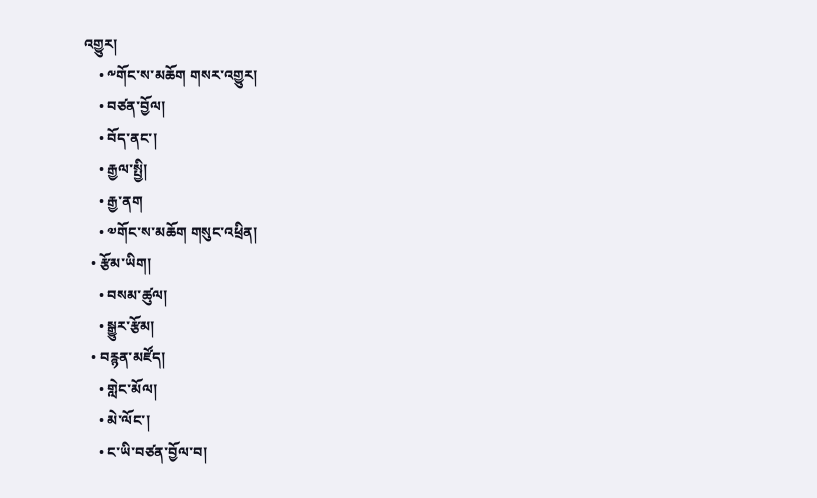འགྱུར།
    • ༸གོང་ས་མཆོག གསར་འགྱུར།
    • བཙན་བྱོལ།
    • བོད་ནང་།
    • རྒྱལ་སྤྱི།
    • རྒྱ་ནག
    • ༧གོང་ས་མཆོག གསུང་འཕྲིན།
  • རྩོམ་ཡིག།
    • བསམ་ཚུལ།
    • སྒྱུར་རྩོམ།
  • བརྙན་མཛོད།
    • གླེང་མོལ།
    • མེ་ལོང་།
    • ང་ཡི་བཙན་བྱོལ་བ།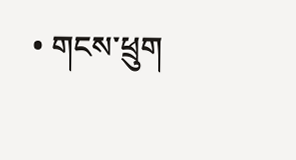• གངས་ཕྲུག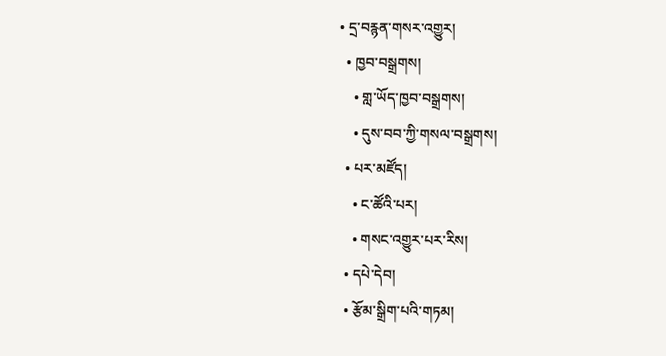• དྲ་བརྙན་གསར་འགྱུར།
  • ཁྱབ་བསྒྲགས།
    • གླ་ཡོད་ཁྱབ་བསྒྲགས།
    • དུས་བབ་ཀྱི་གསལ་བསྒྲགས།
  • པར་མཛོད།
    • ང་ཚོའི་པར།
    • གསང་འགྱུར་པར་རིས།
  • དཔེ་དེབ།
  • རྩོམ་སྒྲིག་པའི་གཏམ།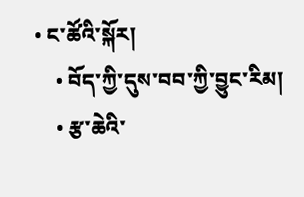• ང་ཚོའི་སྐོར།
    • བོད་ཀྱི་དུས་བབ་ཀྱི་བྱུང་རིམ།
    • རྩ་ཆེའི་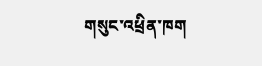གསུང་འཕྲིན་ཁག